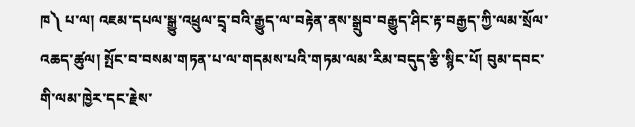ཁ༽ པ་ལ། འཇམ་དཔལ་སྒྱུ་འཕྲུལ་དྲྭ་བའི་རྒྱུད་ལ་བརྟེན་ནས་སྒྲུབ་བརྒྱུད་ཤིང་རྟ་བརྒྱད་ཀྱི་ལམ་སྲོལ་འཆད་ཚུལ། སྤོང་བ་བསམ་གཏན་པ་ལ་གདམས་པའི་གཏམ་ལམ་རིམ་བདུད་རྩི་སྙིང་པོ། བུམ་དབང་གི་ལམ་ཁྱེར་དང་རྗེས་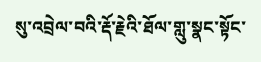སུ་འབྲེལ་བའི་རྡོ་རྗེའི་ཐོལ་གླུ་སྣང་སྟོང་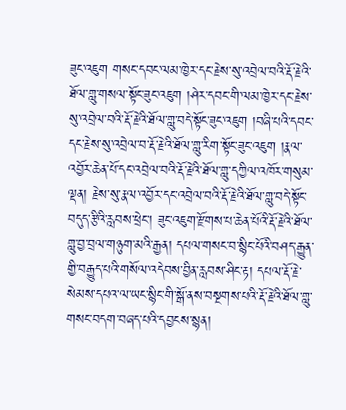ཟུང་འཇུག གསང་དབང་ལམ་ཁྱེར་དང་རྗེས་སུ་འབྲེལ་བའི་རྡོ་རྗེའི་ཐོལ་གླུ་གསལ་སྟོང་ཟུང་འཇུག །ཤེར་དབང་གི་ལམ་ཁྱེར་དང་རྗེས་སུ་འབྲེལ་བའི་རྡོ་རྗེའི་ཐོལ་གླུ་བདེ་སྟོང་ཟུང་འཇུག །བཞི་པའི་དབང་དང་རྗེས་སུ་འབྲེལ་བ་རྡོ་རྗེའི་ཐོལ་གླུ་རིག་སྟོང་ཟུང་འཇུག །རྣལ་འབྱོར་ཆེན་པོ་དང་འབྲེལ་བའི་རྡོ་རྗེའི་ཐོལ་གླུ་དཀྱིལ་འཁོར་གསུམ་ལྡན། རྗེས་སུ་རྣལ་འབྱོར་དང་འབྲེལ་བའི་རྡོ་རྗེའི་ཐོལ་གླུ་བདེ་སྟོང་བདུད་རྩིའི་རླབས་ཕྲེང་། ཟུང་འཇུག་རྫོགས་པ་ཆེན་པོའི་རྡོ་རྗེའི་ཐོལ་གླུ་བྱ་བྲལ་གཉུག་མའི་རྒྱན། དཔལ་གསང་བ་སྙིང་པོའི་བཤད་རྒྱུན་གྱི་བརྒྱུད་པའི་གསོལ་འདེབས་བྱིན་རླབས་ཤིང་རྟ། དཔལ་རྡོ་རྗེ་སེམས་དཔའ་ལ་ཡང་སྙིང་གི་སྒོ་ནས་བསྔགས་པའི་རྡོ་རྗེའི་ཐོལ་གླུ་གསང་བདག་བཞད་པའི་དབྱངས་སྙན།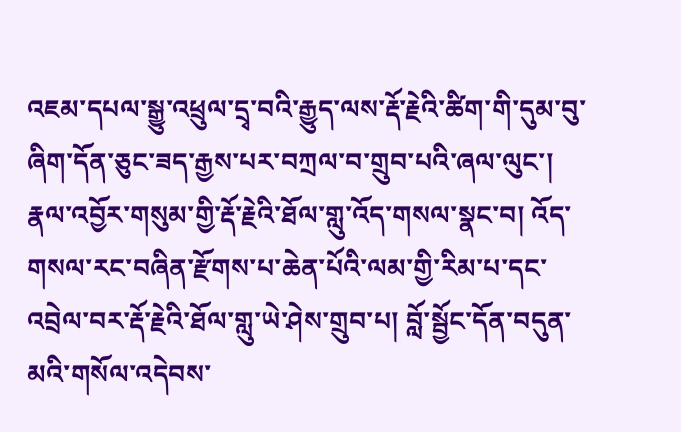འཇམ་དཔལ་སྒྱུ་འཕྲུལ་དྲྭ་བའི་རྒྱུད་ལས་རྡོ་རྗེའི་ཚིག་གི་དུམ་བུ་ཞིག་དོན་ཅུང་ཟད་རྒྱས་པར་བཀྲལ་བ་གྲུབ་པའི་ཞལ་ལུང་། རྣལ་འབྱོར་གསུམ་གྱི་རྡོ་རྗེའི་ཐོལ་གླུ་འོད་གསལ་སྣང་བ། འོད་གསལ་རང་བཞིན་རྫོགས་པ་ཆེན་པོའི་ལམ་གྱི་རིམ་པ་དང་འབྲེལ་བར་རྡོ་རྗེའི་ཐོལ་གླུ་ཡེ་ཤེས་གྲུབ་པ། བློ་སྦྱོང་དོན་བདུན་མའི་གསོལ་འདེབས་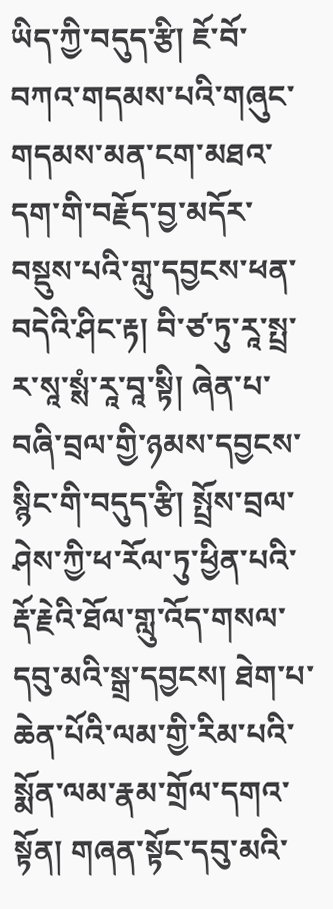ཡིད་ཀྱི་བདུད་རྩི། ཇོ་བོ་བཀའ་གདམས་པའི་གཞུང་གདམས་མན་ངག་མཐའ་དག་གི་བརྗོད་བྱ་མདོར་བསྡུས་པའི་གླུ་དབྱངས་ཕན་བདེའི་ཤིང་རྟ། བི་ཙ་ཏུ་རཱ་སྤྲ་ར་སཱ་སྶཾ་རཱ་བཱ་སྟི། ཞེན་པ་བཞི་བྲལ་གྱི་ཉམས་དབྱངས་སྙིང་གི་བདུད་རྩི། སྤྲོས་བྲལ་ཤེས་ཀྱི་ཕ་རོལ་ཏུ་ཕྱིན་པའི་རྡོ་རྗེའི་ཐོལ་གླུ་འོད་གསལ་དབུ་མའི་སྒྲ་དབྱངས། ཐེག་པ་ཆེན་པོའི་ལམ་གྱི་རིམ་པའི་སྨོན་ལམ་རྣམ་གྲོལ་དགའ་སྟོན། གཞན་སྟོང་དབུ་མའི་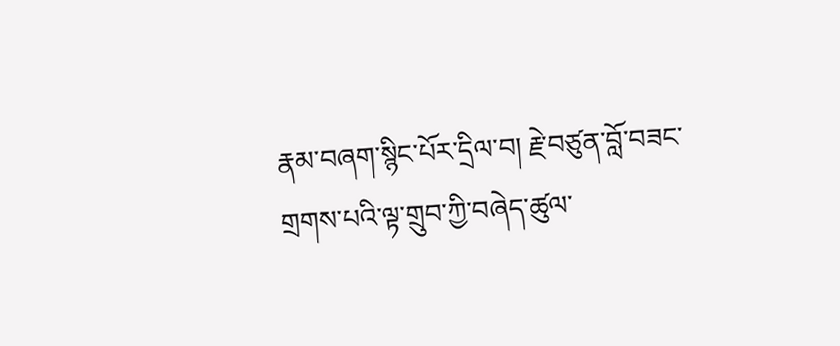རྣམ་བཞག་སྙིང་པོར་དྲིལ་བ། རྗེ་བཙུན་བློ་བཟང་གྲགས་པའི་ལྟ་གྲུབ་ཀྱི་བཞེད་ཚུལ་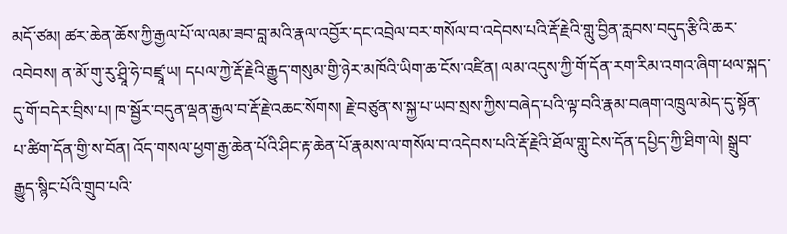མདོ་ཙམ། ཚར་ཆེན་ཆོས་ཀྱི་རྒྱལ་པོ་ལ་ལམ་ཟབ་བླ་མའི་རྣལ་འབྱོར་དང་འབྲེལ་བར་གསོལ་བ་འདེབས་པའི་རྡོ་རྗེའི་གླུ་བྱིན་རླབས་བདུད་རྩིའི་ཆར་འབེབས། ན་མོ་གུ་རུ་ཤྲཱི་ཧེ་བཛྲཱ་ཡ། དཔལ་ཀྱེ་རྡོ་རྗེའི་རྒྱུད་གསུམ་གྱི་ཉེར་མཁོའི་ཡིག་ཆ་ངོས་འཛིན། ལམ་འདུས་ཀྱི་གོ་དོན་རག་རིམ་འགའ་ཞིག་ཕལ་སྐད་དུ་གོ་བདེར་བྲིས་པ། ཁ་སྦྱོར་བདུན་ལྡན་རྒྱལ་བ་རྡོ་རྗེ་འཆང་སོགས། རྗེ་བཙུན་ས་སྐྱ་པ་ཡབ་སྲས་ཀྱིས་བཞེད་པའི་ལྟ་བའི་རྣམ་བཞག་འཁྲུལ་མེད་དུ་སྟོན་པ་ཚིག་དོན་གྱི་ས་བོན། འོད་གསལ་ཕྱག་རྒྱ་ཆེན་པོའི་ཤིང་རྟ་ཆེན་པོ་རྣམས་ལ་གསོལ་བ་འདེབས་པའི་རྡོ་རྗེའི་ཐོལ་གླུ་ངེས་དོན་དཔྱིད་ཀྱི་ཐིག་ལེ། སྒྲུབ་རྒྱུད་སྙིང་པོའི་གྲུབ་པའི་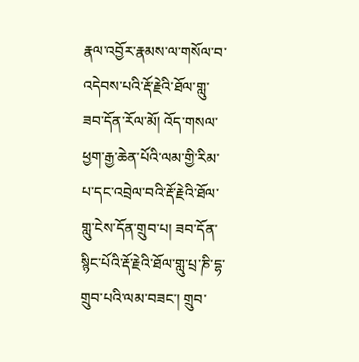རྣལ་འབྱོར་རྣམས་ལ་གསོལ་བ་འདེབས་པའི་རྡོ་རྗེའི་ཐོལ་གླུ་ཟབ་དོན་རོལ་མོ། འོད་གསལ་ཕྱག་རྒྱ་ཆེན་པོའི་ལམ་གྱི་རིམ་པ་དང་འབྲེལ་བའི་རྡོ་རྗེའི་ཐོལ་གླུ་ངེས་དོན་གྲུབ་པ། ཟབ་དོན་སྙིང་པོའི་རྡོ་རྗེའི་ཐོལ་གླུ་པྲ་ཎི་དྷ་གྲུབ་པའི་ལམ་བཟང་། གྲུབ་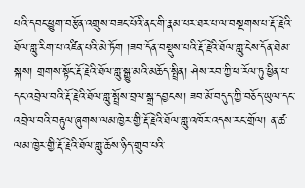པའི་དབང་ཕྱུག་བརྩོན་འགྲུས་བཟང་པོའི་ནང་གི་རྣམ་པར་ཐར་པ་ལ་བསྔགས་པ་རྡོ་རྗེའི་ཐོལ་གླུ་རིག་པ་འཛིན་པའི་མེ་ཏོག །ཟབ་དོན་བསྡུས་པའི་རྡོ་རྗེའི་ཐོལ་གླུ་ངེས་དོན་ཐེམ་སྐས། གྲགས་སྟོང་རྡོ་རྗེའི་ཐོལ་གླུ་སྒྱུ་མའི་མཆོད་སྤྲིན། ཤེས་རབ་ཀྱི་ཕ་རོལ་ཏུ་ཕྱིན་པ་དང་འབྲེལ་བའི་རྡོ་རྗེའི་ཐོལ་གླུ་སྤྲོས་བྲལ་སྒྲ་དབྱངས། ཟབ་མོ་བདུད་ཀྱི་བཅོད་ཡུལ་དང་འབྲེལ་བའི་བརྟུལ་ཞུགས་ལམ་ཁྱེར་གྱི་རྡོ་རྗེའི་ཐོལ་གླུ་འཁོར་འདས་རང་གྲོལ། ན་ཚ་ལམ་ཁྱེར་གྱི་རྡོ་རྗེའི་ཐོལ་གླུ་ཆོས་ཉིད་གྲུབ་པའི་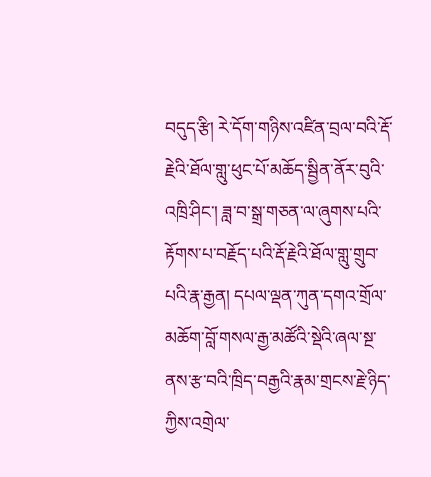བདུད་རྩི། རེ་དོག་གཉིས་འཛིན་བྲལ་བའི་རྡོ་རྗེའི་ཐོལ་གླུ་ཕུང་པོ་མཆོད་སྦྱིན་ནོར་བུའི་འཁྲི་ཤིང་། ཟླ་བ་སྒྲ་གཅན་ལ་ཞུགས་པའི་རྟོགས་པ་བརྗོད་པའི་རྡོ་རྗེའི་ཐོལ་གླུ་གྲུབ་པའི་རྣ་རྒྱན། དཔལ་ལྡན་ཀུན་དགའ་གྲོལ་མཆོག་བློ་གསལ་རྒྱ་མཚོའི་སྡེའི་ཞལ་སྔ་ནས་རྩ་བའི་ཁྲིད་བརྒྱའི་རྣམ་གྲངས་རྗེ་ཉིད་ཀྱིས་འགྲེལ་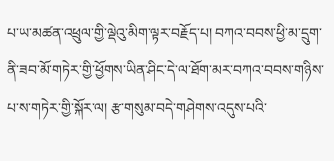པ་ཡ་མཚན་འཕྲུལ་གྱི་ལྡེའུ་མིག་ལྟར་བརྗོད་པ། བཀའ་བབས་ཕྱི་མ་དྲུག་ནི་ཟབ་མོ་གཏེར་གྱི་ཕྱོགས་ཡིན་ཤིང་དེ་ལ་ཐོག་མར་བཀའ་བབས་གཉིས་པ་ས་གཏེར་གྱི་སྐོར་ལ། རྩ་གསུམ་བདེ་གཤེགས་འདུས་པའི་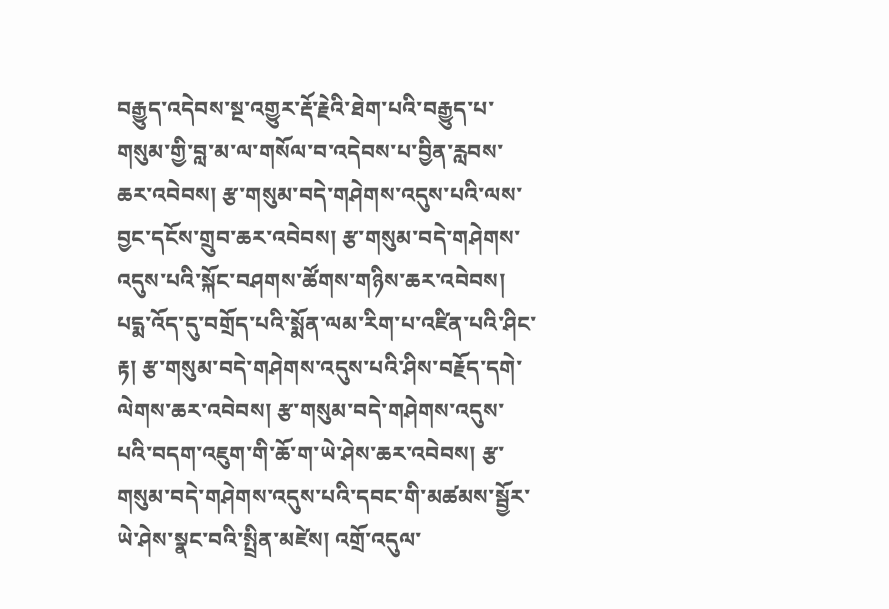བརྒྱུད་འདེབས་སྔ་འགྱུར་རྡོ་རྗེའི་ཐེག་པའི་བརྒྱུད་པ་གསུམ་གྱི་བླ་མ་ལ་གསོལ་བ་འདེབས་པ་བྱིན་རླབས་ཆར་འབེབས། རྩ་གསུམ་བདེ་གཤེགས་འདུས་པའི་ལས་བྱང་དངོས་གྲུབ་ཆར་འབེབས། རྩ་གསུམ་བདེ་གཤེགས་འདུས་པའི་སྐོང་བཤགས་ཚོགས་གཉིས་ཆར་འབེབས། པདྨ་འོད་དུ་བགྲོད་པའི་སྨོན་ལམ་རིག་པ་འཛིན་པའི་ཤིང་རྟ། རྩ་གསུམ་བདེ་གཤེགས་འདུས་པའི་ཤིས་བརྗོད་དགེ་ལེགས་ཆར་འབེབས། རྩ་གསུམ་བདེ་གཤེགས་འདུས་པའི་བདག་འཇུག་གི་ཆོ་ག་ཡེ་ཤེས་ཆར་འབེབས། རྩ་གསུམ་བདེ་གཤེགས་འདུས་པའི་དབང་གི་མཚམས་སྦྱོར་ཡེ་ཤེས་སྣང་བའི་སྤྲིན་མཛེས། འགྲོ་འདུལ་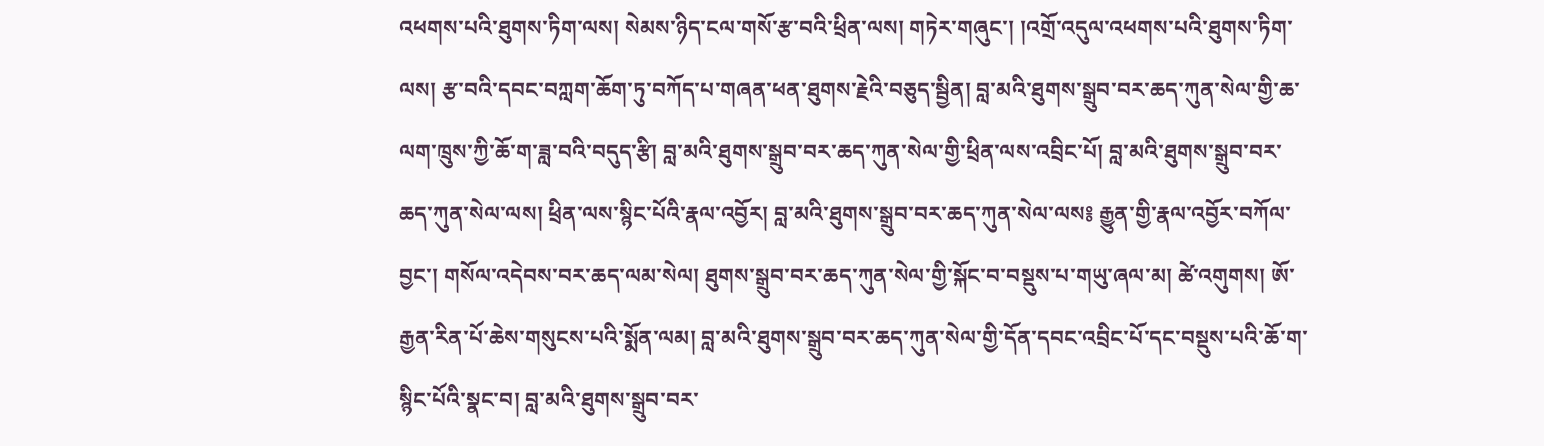འཕགས་པའི་ཐུགས་ཏིག་ལས། སེམས་ཉིད་ངལ་གསོ་རྩ་བའི་ཕྲིན་ལས། གཏེར་གཞུང་། །འགྲོ་འདུལ་འཕགས་པའི་ཐུགས་ཏིག་ལས། རྩ་བའི་དབང་བཀླག་ཆོག་ཏུ་བཀོད་པ་གཞན་ཕན་ཐུགས་རྗེའི་བཅུད་སྦྱིན། བླ་མའི་ཐུགས་སྒྲུབ་བར་ཆད་ཀུན་སེལ་གྱི་ཆ་ལག་ཁྲུས་ཀྱི་ཆོ་ག་ཟླ་བའི་བདུད་རྩི། བླ་མའི་ཐུགས་སྒྲུབ་བར་ཆད་ཀུན་སེལ་གྱི་ཕྲིན་ལས་འབྲིང་པོ། བླ་མའི་ཐུགས་སྒྲུབ་བར་ཆད་ཀུན་སེལ་ལས། ཕྲིན་ལས་སྙིང་པོའི་རྣལ་འབྱོར། བླ་མའི་ཐུགས་སྒྲུབ་བར་ཆད་ཀུན་སེལ་ལས༔ རྒྱུན་གྱི་རྣལ་འབྱོར་བཀོལ་བྱང་། གསོལ་འདེབས་བར་ཆད་ལམ་སེལ། ཐུགས་སྒྲུབ་བར་ཆད་ཀུན་སེལ་གྱི་སྐོང་བ་བསྡུས་པ་གཡུ་ཞལ་མ། ཚེ་འགུགས། ཨོ་རྒྱན་རིན་པོ་ཆེས་གསུངས་པའི་སྨོན་ལམ། བླ་མའི་ཐུགས་སྒྲུབ་བར་ཆད་ཀུན་སེལ་གྱི་དོན་དབང་འབྲིང་པོ་དང་བསྡུས་པའི་ཆོ་ག་སྙིང་པོའི་སྣང་བ། བླ་མའི་ཐུགས་སྒྲུབ་བར་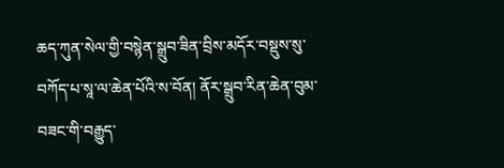ཆད་ཀུན་སེལ་གྱི་བསྙེན་སྒྲུབ་ཟིན་བྲིས་མདོར་བསྡུས་སུ་བཀོད་པ་སཱ་ལ་ཆེན་པོའི་ས་བོན། ནོར་སྒྲུབ་རིན་ཆེན་བུམ་བཟང་གི་བརྒྱུད་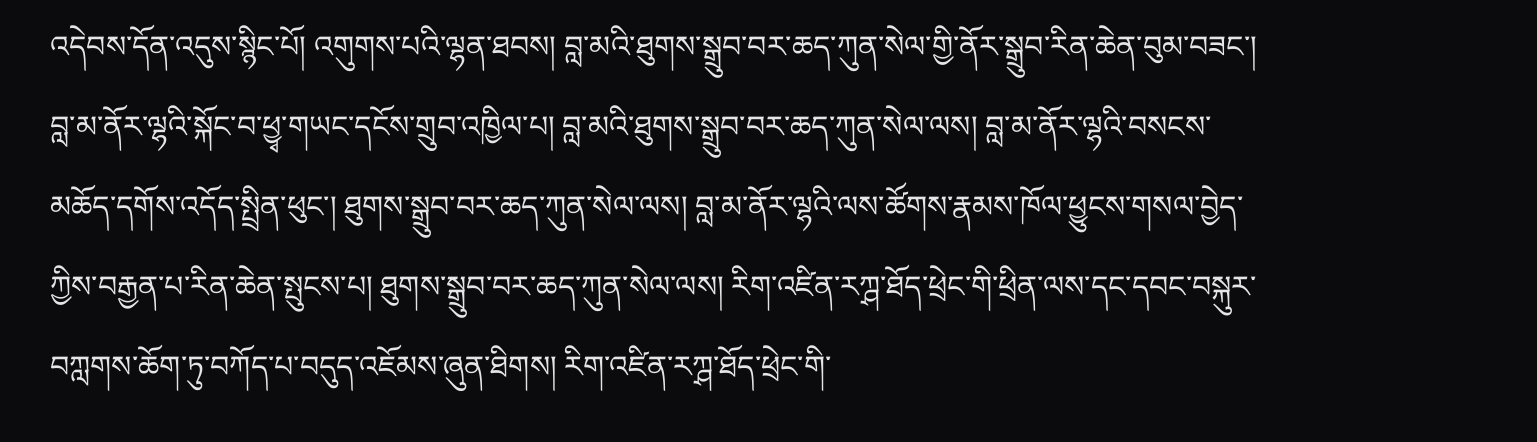འདེབས་དོན་འདུས་སྙིང་པོ། འགུགས་པའི་ལྷན་ཐབས། བླ་མའི་ཐུགས་སྒྲུབ་བར་ཆད་ཀུན་སེལ་གྱི་ནོར་སྒྲུབ་རིན་ཆེན་བུམ་བཟང་། བླ་མ་ནོར་ལྷའི་སྐོང་བ་ཕྱྭ་གཡང་དངོས་གྲུབ་འཁྱིལ་པ། བླ་མའི་ཐུགས་སྒྲུབ་བར་ཆད་ཀུན་སེལ་ལས། བླ་མ་ནོར་ལྷའི་བསངས་མཆོད་དགོས་འདོད་སྤྲིན་ཕུང་། ཐུགས་སྒྲུབ་བར་ཆད་ཀུན་སེལ་ལས། བླ་མ་ནོར་ལྷའི་ལས་ཚོགས་རྣམས་ཁོལ་ཕྱུངས་གསལ་བྱེད་ཀྱིས་བརྒྱན་པ་རིན་ཆེན་སྤུངས་པ། ཐུགས་སྒྲུབ་བར་ཆད་ཀུན་སེལ་ལས། རིག་འཛིན་རཀྴ་ཐོད་ཕྲེང་གི་ཕྲིན་ལས་དང་དབང་བསྐུར་བཀླགས་ཆོག་ཏུ་བཀོད་པ་བདུད་འཇོམས་ཞུན་ཐིགས། རིག་འཛིན་རཀྴ་ཐོད་ཕྲེང་གི་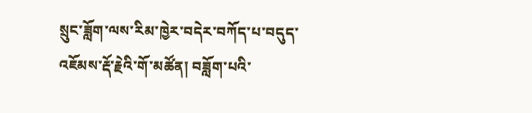སྲུང་ཟློག་ལས་རིམ་ཁྱེར་བདེར་བཀོད་པ་བདུད་འཇོམས་རྡོ་རྗེའི་གོ་མཚོན། བཟློག་པའི་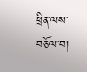ཕྲིན་ལས་བཅོལ་བ།